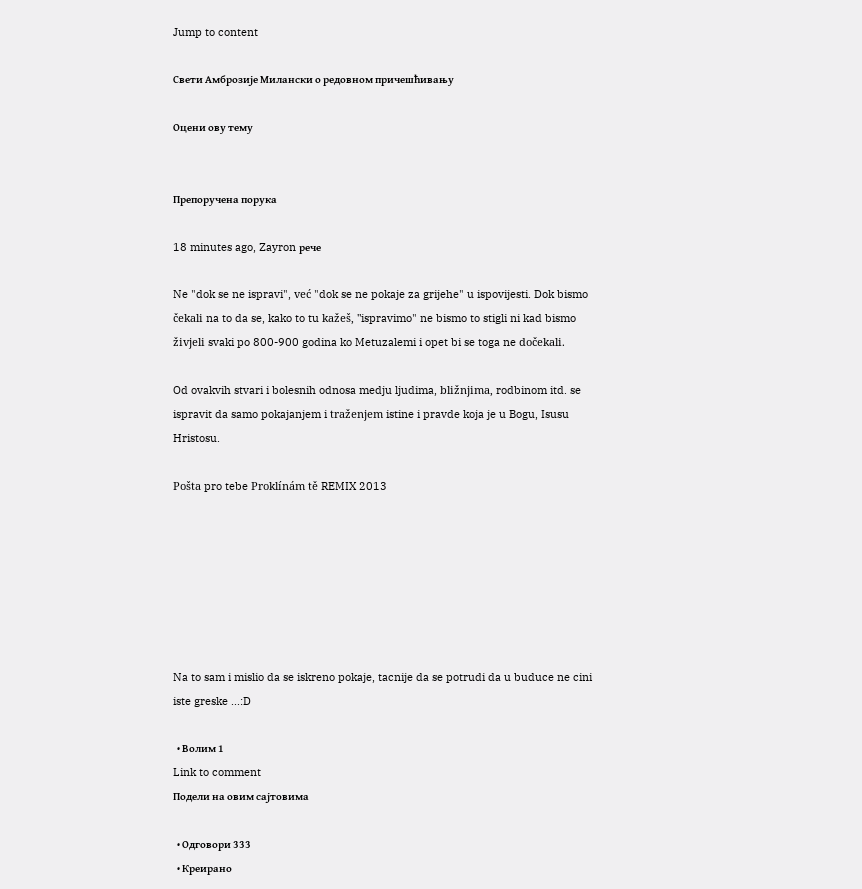Jump to content

Свети Амброзије Милански о редовном причешћивању

Оцени ову тему


Препоручена порука

18 minutes ago, Zayron рече

Ne "dok se ne ispravi", već "dok se ne pokaje za grijehe" u ispovijesti. Dok bismo čekali na to da se, kako to tu kažeš, "ispravimo" ne bismo to stigli ni kad bismo živjeli svaki po 800-900 godina ko Metuzalemi i opet bi se toga ne dočekali.

Od ovakvih stvari i bolesnih odnosa medju ljudima, bližnjima, rodbinom itd. se ispravit da samo pokajanjem i traženjem istine i pravde koja je u Bogu, Isusu Hristosu.

Pošta pro tebe Proklínám tě REMIX 2013







Na to sam i mislio da se iskreno pokaje, tacnije da se potrudi da u buduce ne cini iste greske ...:D

  • Волим 1
Link to comment
Подели на овим сајтовима

  • Одговори 333
  • Креирано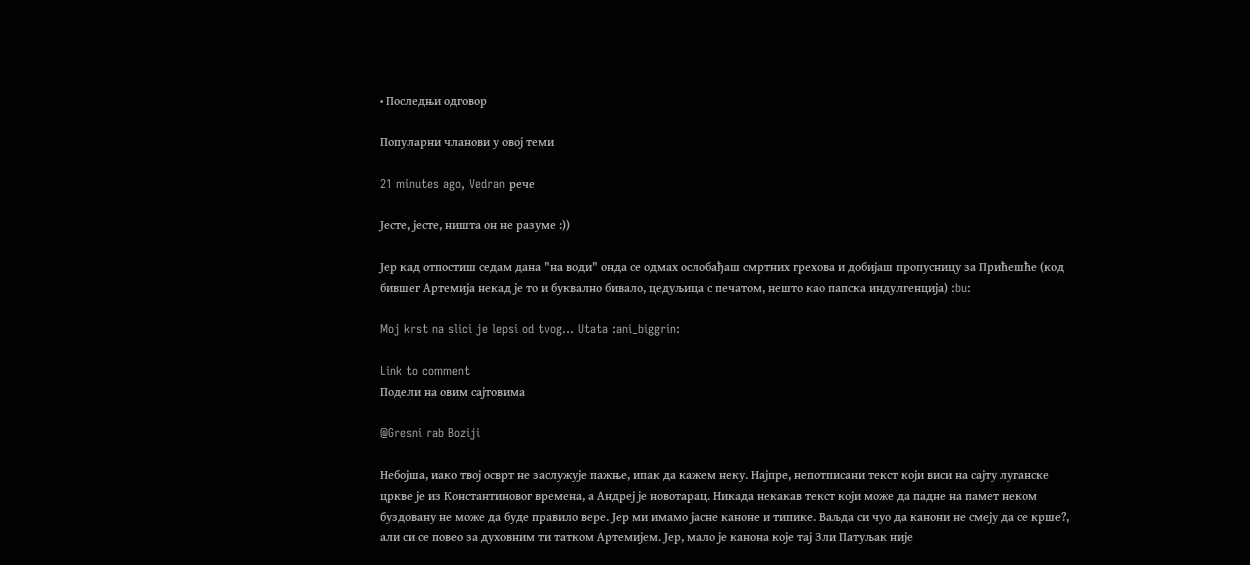• Последњи одговор

Популарни чланови у овој теми

21 minutes ago, Vedran рече

Јесте, јесте, ништа он не разуме :))

Јер кад отпостиш седам дана "на води" онда се одмах ослобађаш смртних грехова и добијаш пропусницу за Прићешће (код бившег Артемија некад је то и буквално бивало, цедуљица с печатом, нешто као папска индулгенција) :bu:

Moj krst na slici je lepsi od tvog... Utata :ani_biggrin:

Link to comment
Подели на овим сајтовима

@Gresni rab Boziji

Небојша, иако твој осврт не заслужује пажње, ипак да кажем неку. Најпре, непотписани текст који виси на сајту луганске цркве је из Константиновог времена, а Андреј је новотарац. Никада некакав текст који може да падне на памет неком буздовану не може да буде правило вере. Јер ми имамо јасне каноне и типике. Ваљда си чуо да канони не смеју да се крше?, али си се повео за духовним ти татком Артемијем. Јер, мало је канона које тај Зли Патуљак није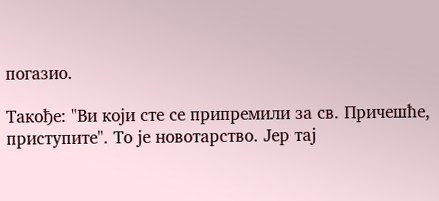погазио.

Такође: "Ви који сте се припремили за св. Причешће, приступите". То је новотарство. Јер тај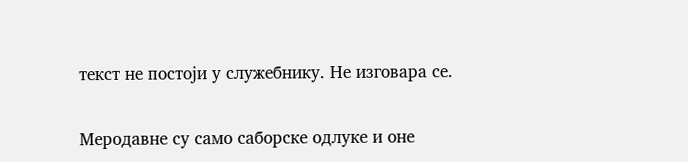текст не постоји у служебнику. Не изговара се.

Меродавне су само саборске одлуке и оне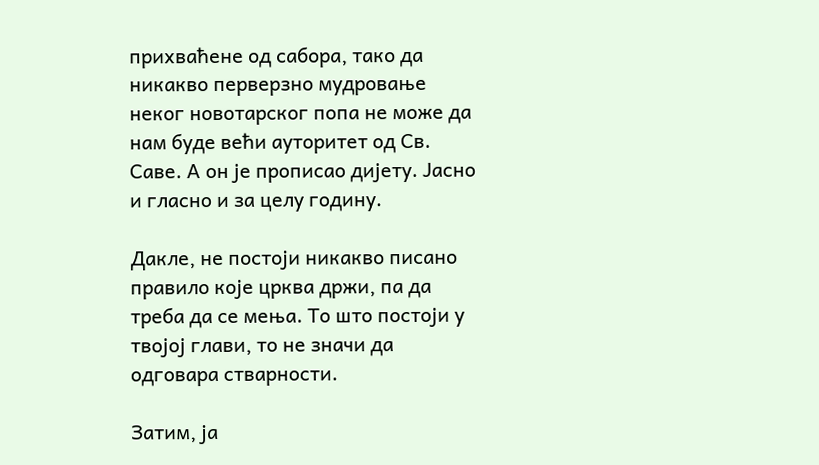прихваћене од сабора, тако да никакво перверзно мудровање неког новотарског попа не може да нам буде већи ауторитет од Св. Саве. А он је прописао дијету. Јасно и гласно и за целу годину.

Дакле, не постоји никакво писано правило које црква држи, па да треба да се мења. То што постоји у твојој глави, то не значи да одговара стварности.

Затим, ја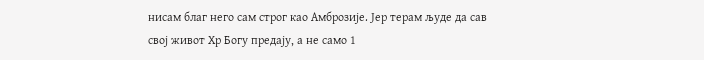нисам благ него сам строг као Амброзије. Јер терам људе да сав свој живот Хр Богу предају, а не само 1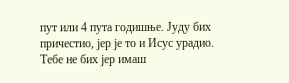пут или 4 пута годишње. Јуду бих причестио, јер је то и Исус урадио. Тебе не бих јер имаш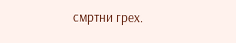смртни грех.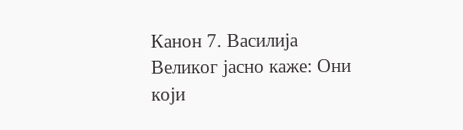Канон 7. Василија Великог јасно каже: Они који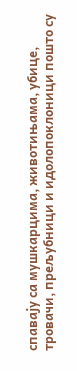спавају са мушкарцима, животињама, убице, тровачи, прељубници и идолопоклоници пошто су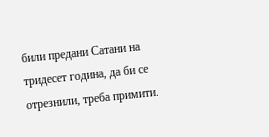били предани Сатани на тридесет година, да би се отрезнили, треба примити.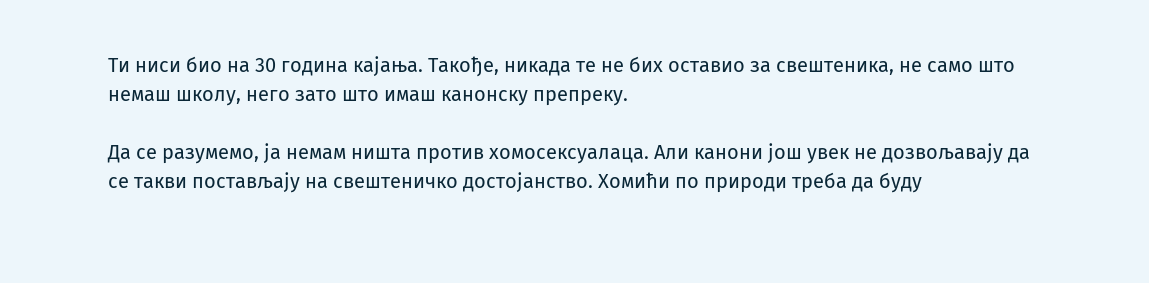Ти ниси био на 30 година кајања. Такође, никада те не бих оставио за свештеника, не само што немаш школу, него зато што имаш канонску препреку.

Да се разумемо, ја немам ништа против хомосексуалаца. Али канони још увек не дозвољавају да се такви постављају на свештеничко достојанство. Хомићи по природи треба да буду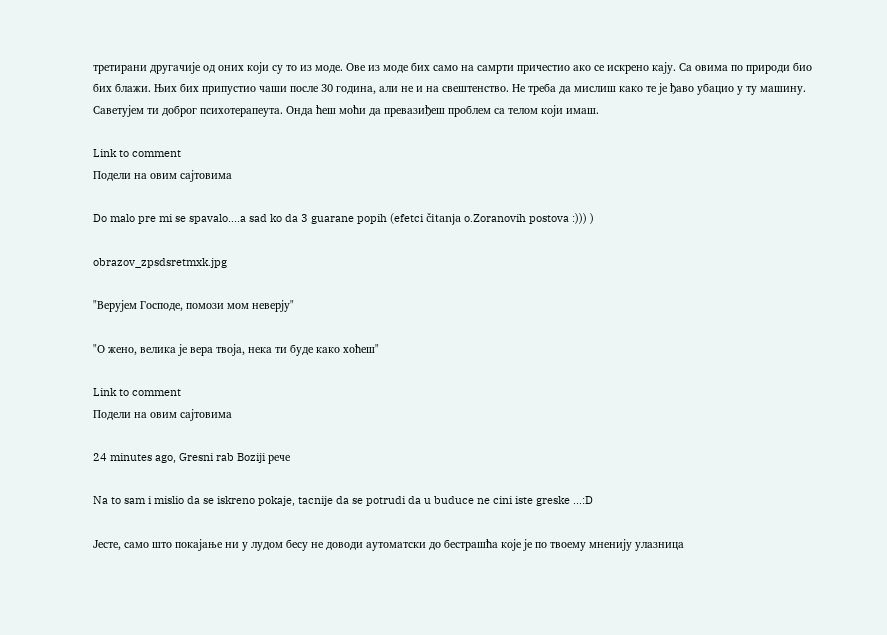третирани другачије од оних који су то из моде. Ове из моде бих само на самрти причестио ако се искрено кају. Са овима по природи био бих блажи. Њих бих припустио чаши после 30 година, али не и на свештенство. Не треба да мислиш како те је ђаво убацио у ту машину. Саветујем ти доброг психотерапеута. Онда ћеш моћи да превазиђеш проблем са телом који имаш.

Link to comment
Подели на овим сајтовима

Do malo pre mi se spavalo....a sad ko da 3 guarane popih (efetci čitanja o.Zoranovih postova :))) )

obrazov_zpsdsretmxk.jpg

"Верујем Господе, помози мом неверју"

"О жено, велика је вера твоја, нека ти буде како хоћеш"

Link to comment
Подели на овим сајтовима

24 minutes ago, Gresni rab Boziji рече

Na to sam i mislio da se iskreno pokaje, tacnije da se potrudi da u buduce ne cini iste greske ...:D

Јесте, само што покајање ни у лудом бесу не доводи аутоматски до бестрашћа које је по твоему мненију улазница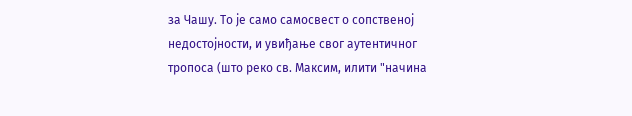за Чашу. То је само самосвест о сопственој недостојности, и увиђање свог аутентичног тропоса (што реко св. Максим, илити "начина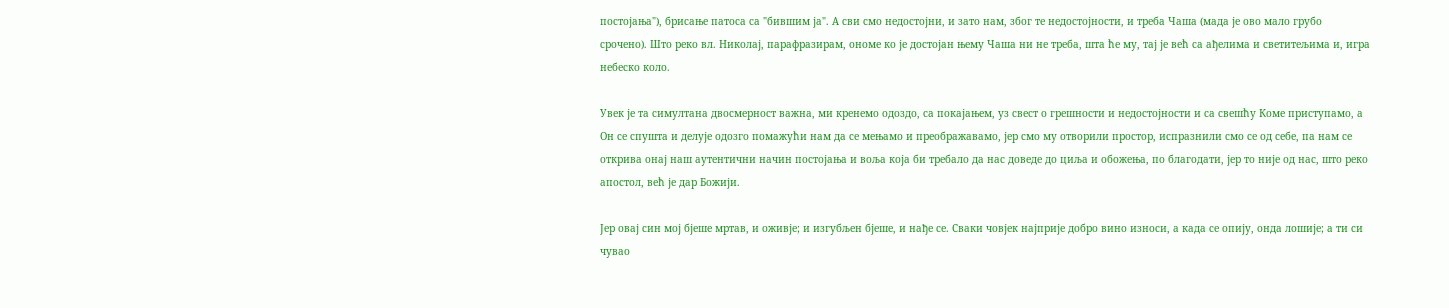постојања"), брисање патоса са "бившим ја". А сви смо недостојни, и зато нам, због те недостојности, и треба Чаша (мада је ово мало грубо срочено). Што реко вл. Николај, парафразирам, ономе ко је достојан њему Чаша ни не треба, шта ће му, тај је већ са ађелима и светитељима и, игра небеско коло.

Увек је та симултана двосмерност важна, ми кренемо одоздо, са покајањем, уз свест о грешности и недостојности и са свешћу Коме приступамо, а Он се спушта и делује одозго помажући нам да се мењамо и преображавамо, јер смо му отворили простор, испразнили смо се од себе, па нам се открива онај наш аутентични начин постојања и воља која би требало да нас доведе до циља и обожења, по благодати, јер то није од нас, што реко апостол, већ је дар Божији.

Јер овај син мој бјеше мртав, и оживје; и изгубљен бјеше, и нађе се. Сваки човјек најприје добро вино износи, а када се опију, онда лошије; а ти си чувао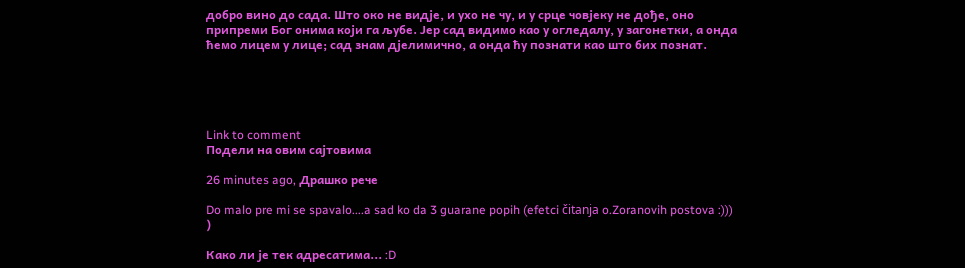добро вино до сада. Што око не видје, и ухо не чу, и у срце човјеку не дође, оно припреми Бог онима који га љубе. Јер сад видимо као у огледалу, у загонетки, а онда ћемо лицем у лице; сад знам дјелимично, а онда ћу познати као што бих познат.





Link to comment
Подели на овим сајтовима

26 minutes ago, Драшко рече

Do malo pre mi se spavalo....a sad ko da 3 guarane popih (efetci čitanja o.Zoranovih postova :))) )

Како ли је тек адресатима... :D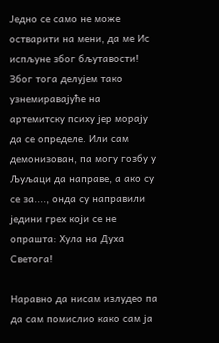Једно се само не може остварити на мени, да ме Ис испљуне због бљутавости! Због тога делујем тако узнемиравајуће на артемитску психу јер морају да се определе. Или сам демонизован, па могу гозбу у Љуљаци да направе, а ако су се за...., онда су направили једини грех који се не опрашта: Хула на Духа Светога!

Наравно да нисам излудео па да сам помислио како сам ја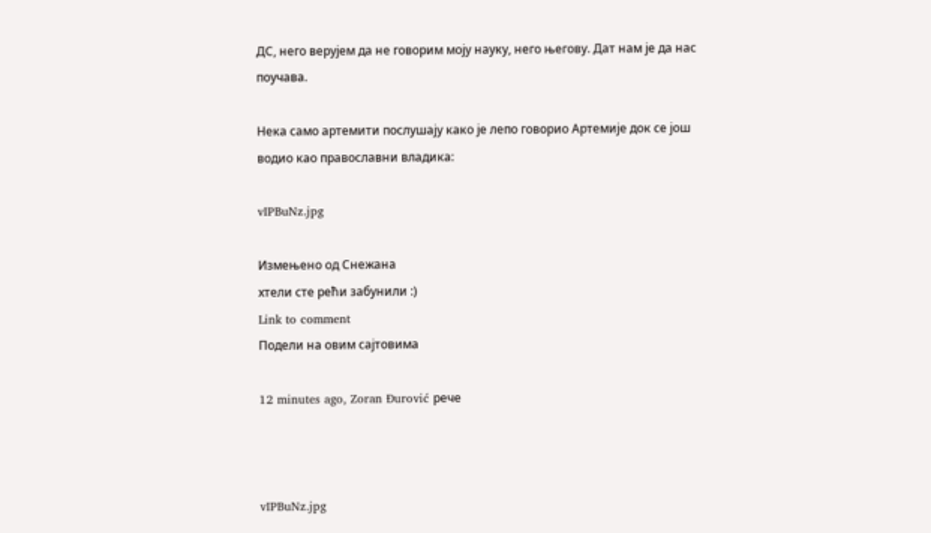ДС, него верујем да не говорим моју науку, него његову. Дат нам је да нас поучава.

Нека само артемити послушају како је лепо говорио Артемије док се још водио као православни владика:

vIPBuNz.jpg

Измењено од Снежана
хтели сте рећи забунили :)
Link to comment
Подели на овим сајтовима

12 minutes ago, Zoran Đurović рече



vIPBuNz.jpg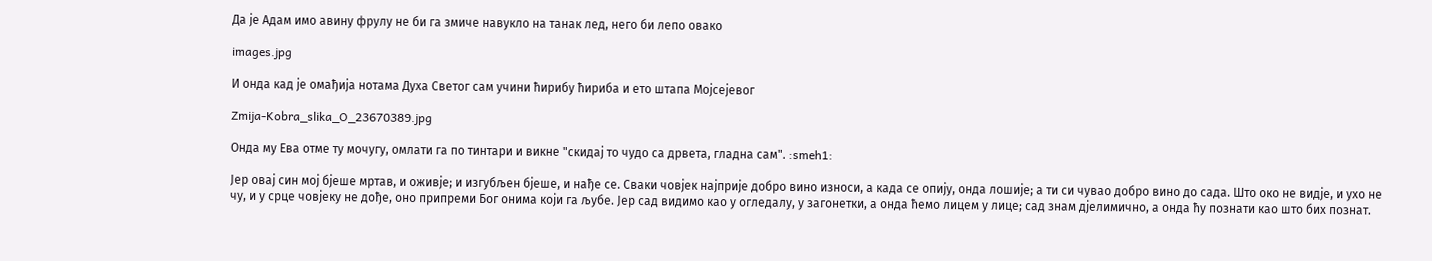Да је Адам имо авину фрулу не би га змиче навукло на танак лед, него би лепо овако

images.jpg

И онда кад је омађија нотама Духа Светог сам учини ћирибу ћириба и ето штапа Мојсејевог

Zmija-Kobra_slika_O_23670389.jpg

Онда му Ева отме ту мочугу, омлати га по тинтари и викне "скидај то чудо са дрвета, гладна сам". :smeh1:

Јер овај син мој бјеше мртав, и оживје; и изгубљен бјеше, и нађе се. Сваки човјек најприје добро вино износи, а када се опију, онда лошије; а ти си чувао добро вино до сада. Што око не видје, и ухо не чу, и у срце човјеку не дође, оно припреми Бог онима који га љубе. Јер сад видимо као у огледалу, у загонетки, а онда ћемо лицем у лице; сад знам дјелимично, а онда ћу познати као што бих познат.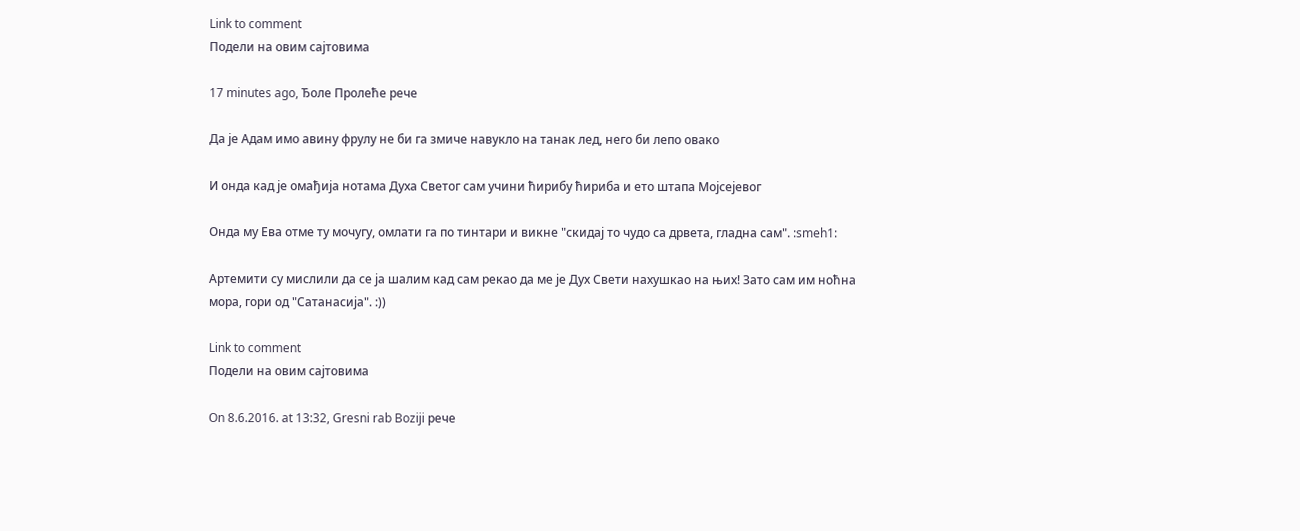Link to comment
Подели на овим сајтовима

17 minutes ago, Ђоле Пролеће рече

Да је Адам имо авину фрулу не би га змиче навукло на танак лед, него би лепо овако

И онда кад је омађија нотама Духа Светог сам учини ћирибу ћириба и ето штапа Мојсејевог

Онда му Ева отме ту мочугу, омлати га по тинтари и викне "скидај то чудо са дрвета, гладна сам". :smeh1:

Артемити су мислили да се ја шалим кад сам рекао да ме је Дух Свети нахушкао на њих! Зато сам им ноћна мора, гори од "Сатанасија". :))

Link to comment
Подели на овим сајтовима

On 8.6.2016. at 13:32, Gresni rab Boziji рече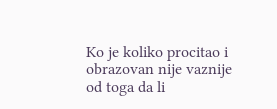Ko je koliko procitao i obrazovan nije vaznije od toga da li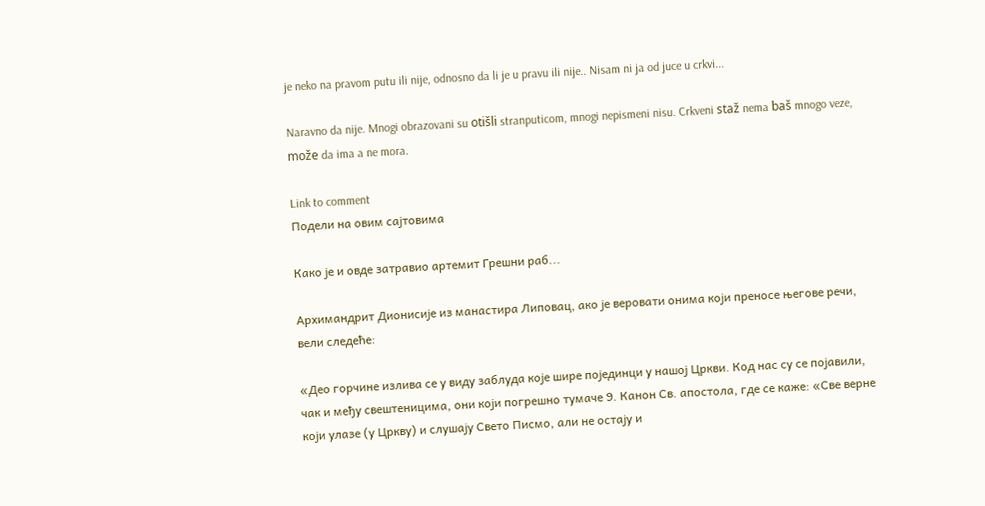je neko na pravom putu ili nije, odnosno da li je u pravu ili nije.. Nisam ni ja od juce u crkvi...

Naravno da nije. Mnogi obrazovani su otišli stranputicom, mnogi nepismeni nisu. Crkveni staž nema baš mnogo veze, može da ima a ne mora.

Link to comment
Подели на овим сајтовима

Како је и овде затравио артемит Грешни раб...

Архимандрит Дионисије из манастира Липовац, ако је веровати онима који преносе његове речи, вели следеће:

«Део горчине излива се у виду заблуда које шире појединци у нашој Цркви. Код нас су се појавили, чак и међу свештеницима, они који погрешно тумаче 9. Канон Св. апостола, где се каже: «Све верне који улазе (у Цркву) и слушају Свето Писмо, али не остају и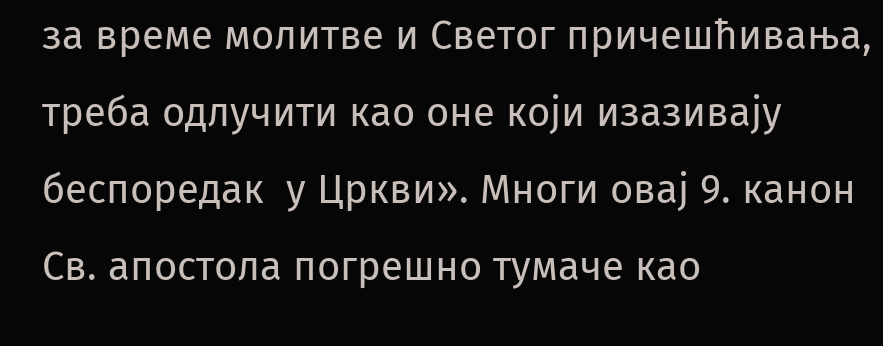за време молитве и Светог причешћивања, треба одлучити као оне који изазивају беспоредак  у Цркви». Многи овај 9. канон Св. апостола погрешно тумаче као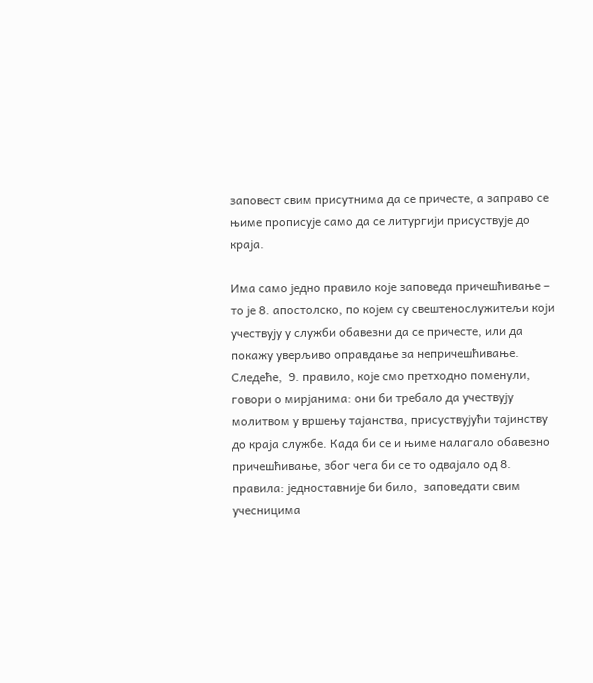заповест свим присутнима да се причесте, а заправо се њиме прописује само да се литургији присуствује до краја.

Има само једно правило које заповеда причешћивање – то је 8. апостолско, по којем су свештенослужитељи који учествују у служби обавезни да се причесте, или да покажу уверљиво оправдање за непричешћивање. Следеће,  9. правило, које смо претходно поменули, говори о мирјанима: они би требало да учествују молитвом у вршењу тајанства, присуствујући тајинству до краја службе. Када би се и њиме налагало обавезно причешћивање, због чега би се то одвајало од 8. правила: једноставније би било,  заповедати свим учесницима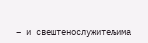– и свештенослужитељима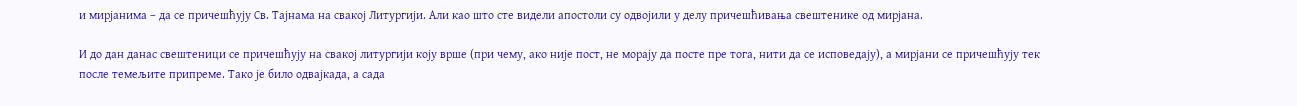и мирјанима – да се причешћују Св. Тајнама на свакој Литургији. Али као што сте видели апостоли су одвојили у делу причешћивања свештенике од мирјана.

И до дан данас свештеници се причешћују на свакој литургији коју врше (при чему, ако није пост, не морају да посте пре тога, нити да се исповедају), а мирјани се причешћују тек после темељите припреме. Тако је било одвајкада, а сада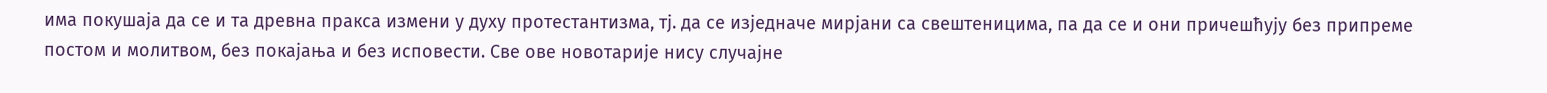има покушаја да се и та древна пракса измени у духу протестантизма, тј. да се изједначе мирјани са свештеницима, па да се и они причешћују без припреме постом и молитвом, без покајања и без исповести. Све ове новотарије нису случајне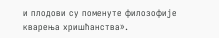и плодови су поменуте филозофије кварења хришћанства».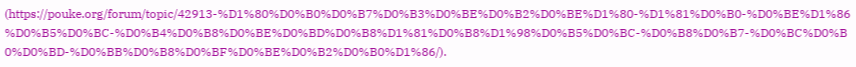(https://pouke.org/forum/topic/42913-%D1%80%D0%B0%D0%B7%D0%B3%D0%BE%D0%B2%D0%BE%D1%80-%D1%81%D0%B0-%D0%BE%D1%86%D0%B5%D0%BC-%D0%B4%D0%B8%D0%BE%D0%BD%D0%B8%D1%81%D0%B8%D1%98%D0%B5%D0%BC-%D0%B8%D0%B7-%D0%BC%D0%B0%D0%BD-%D0%BB%D0%B8%D0%BF%D0%BE%D0%B2%D0%B0%D1%86/).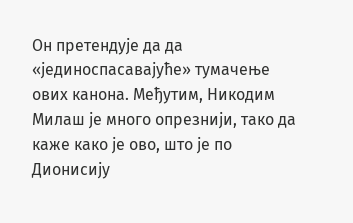Он претендује да да «јединоспасавајуће» тумачење ових канона. Међутим, Никодим Милаш је много опрезнији, тако да каже како је ово, што је по Дионисију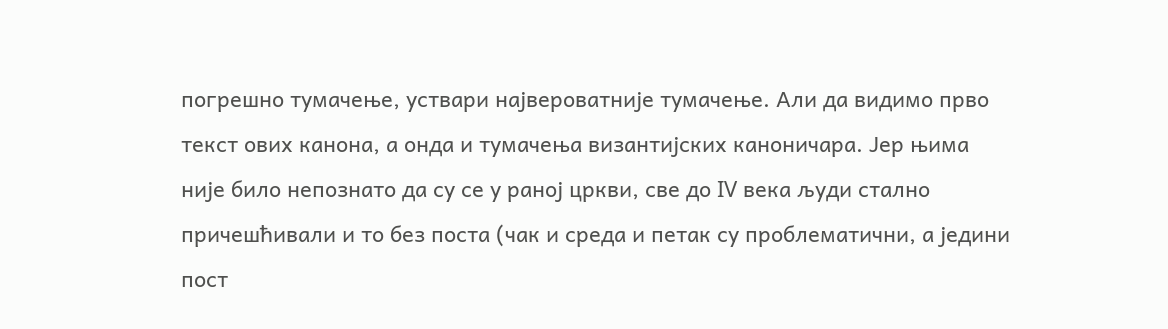погрешно тумачење, уствари највероватније тумачење. Али да видимо прво текст ових канона, а онда и тумачења византијских каноничара. Јер њима није било непознато да су се у раној цркви, све до IV века људи стално причешћивали и то без поста (чак и среда и петак су проблематични, а једини пост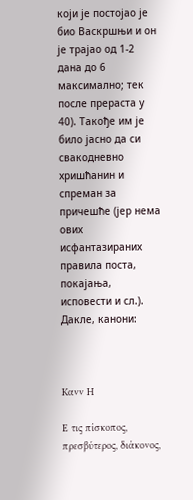који је постојао је био Васкршњи и он је трајао од 1-2 дана до 6 максимално; тек после прераста у 40). Такође им је било јасно да си свакодневно хришћанин и спреман за причешће (јер нема ових исфантазираних правила поста, покајања, исповести и сл.). Дакле, канони:



Κανν Η

Ε τις πίσκοπος, πρεσβύτερος, διάκονος,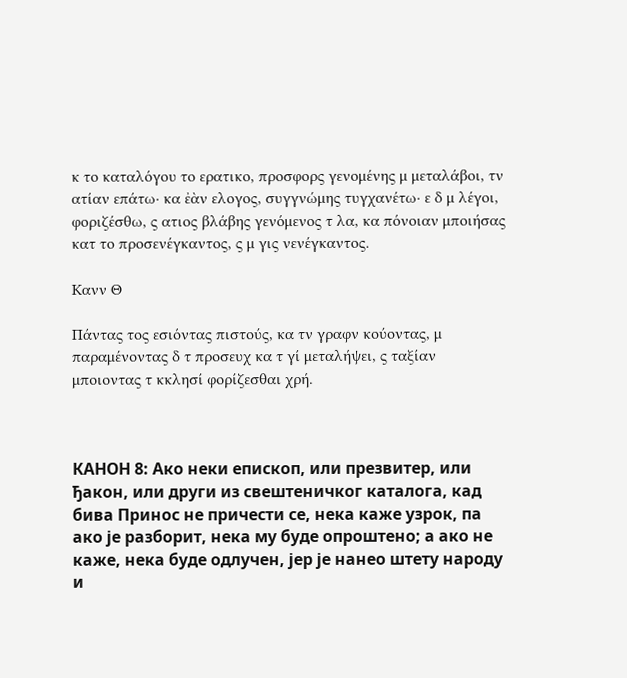κ το καταλόγου το ερατικο, προσφορς γενομένης μ μεταλάβοι, τν ατίαν επάτω· κα ἐὰν ελογος, συγγνώμης τυγχανέτω· ε δ μ λέγοι, φοριζέσθω, ς ατιος βλάβης γενόμενος τ λα, κα πόνοιαν μποιήσας κατ το προσενέγκαντος, ς μ γις νενέγκαντος.

Κανν Θ

Πάντας τος εσιόντας πιστούς, κα τν γραφν κούοντας, μ παραμένοντας δ τ προσευχ κα τ γί μεταλήψει, ς ταξίαν μποιοντας τ κκλησί φορίζεσθαι χρή.



КАНОН 8: Ако неки епископ, или презвитер, или ђакон, или други из свештеничког каталога, кад бива Принос не причести се, нека каже узрок, па ако је разборит, нека му буде опроштено; а ако не каже, нека буде одлучен, јер је нанео штету народу и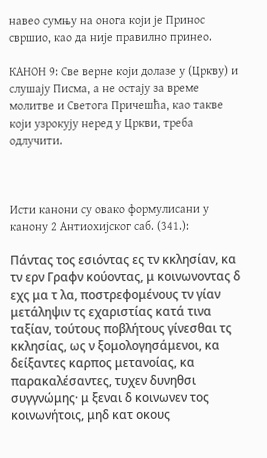навео сумњу на онога који је Принос свршио, као да није правилно принео.

КАНОН 9: Све верне који долазе у (Цркву) и слушају Писма, а не остају за време молитве и Светога Причешћа, као такве који узрокују неред у Цркви, треба одлучити.



Исти канони су овако формулисани у канону 2 Антиохијског саб. (341.):

Πάντας τος εσιόντας ες τν κκλησίαν, κα τν ερν Γραφν κούοντας, μ κοινωνοντας δ εχς μα τ λα, ποστρεφομένους τν γίαν μετάληψιν τς εχαριστίας κατά τινα ταξίαν, τούτους ποβλήτους γίνεσθαι τς κκλησίας, ως ν ξομολογησάμενοι, κα δείξαντες καρπος μετανοίας, κα παρακαλέσαντες, τυχεν δυνηθσι συγγνώμης· μ ξεναι δ κοινωνεν τος κοινωνήτοις, μηδ κατ οκους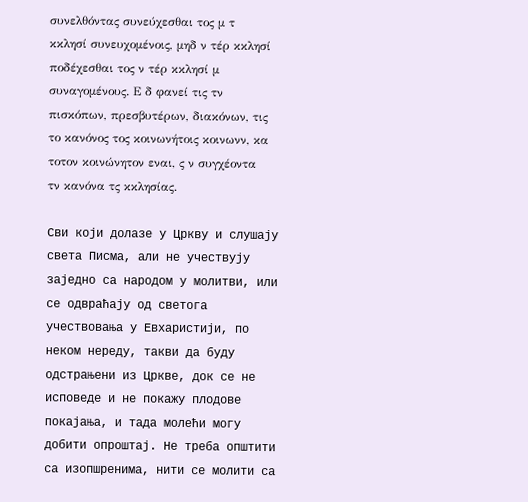συνελθόντας συνεύχεσθαι τος μ τ κκλησί συνευχομένοις, μηδ ν τέρ κκλησί ποδέχεσθαι τος ν τέρ κκλησί μ συναγομένους. Ε δ φανεί τις τν πισκόπων, πρεσβυτέρων, διακόνων, τις το κανόνος τος κοινωνήτοις κοινωνν, κα τοτον κοινώνητον εναι, ς ν συγχέοντα τν κανόνα τς κκλησίας.

Сви који долазе у Цркву и слушају света Писма, али не учествују заједно са народом у молитви, или се одвраћају од светога учествовања у Евхаристији, по неком нереду, такви да буду одстрањени из Цркве, док се не исповеде и не покажу плодове покајања, и тада молећи могу добити опроштај. Не треба општити са изопшренима, нити се молити са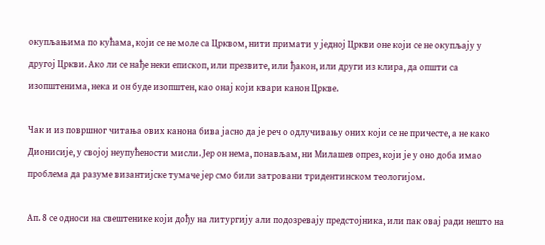окупљањима по кућама, који се не моле са Црквом, нити примати у једној Цркви оне који се не окупљају у другој Цркви. Ако ли се нађе неки епископ, или презвите, или ђакон, или други из клира, да општи са изопштенима, нека и он буде изопштен, као онај који квари канон Цркве.

Чак и из површног читања ових канона бива јасно да је реч о одлучивању оних који се не причесте, а не како Дионисије, у својој неупућености мисли. Јер он нема, понављам, ни Милашев опрез, који је у оно доба имао проблема да разуме византијске тумаче јер смо били затровани тридентинском теологијом.

Ап. 8 се односи на свештенике који дођу на литургију али подозревају предстојника, или пак овај ради нешто на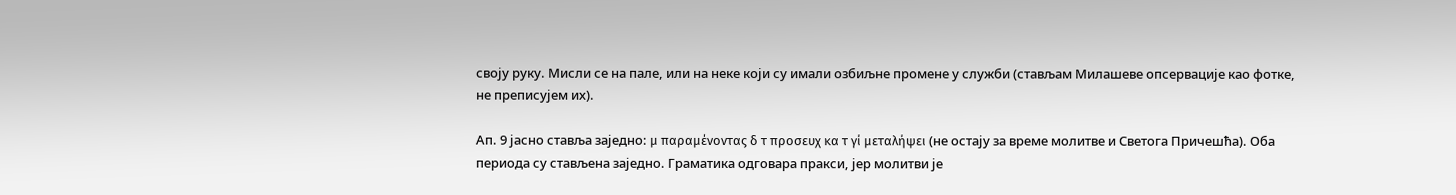своју руку. Мисли се на пале, или на неке који су имали озбиљне промене у служби (стављам Милашеве опсервације као фотке, не преписујем их).

Ап. 9 јасно ставља заједно: μ παραμένοντας δ τ προσευχ κα τ γί μεταλήψει (не остају за време молитве и Светога Причешћа). Оба периода су стављена заједно. Граматика одговара пракси, јер молитви је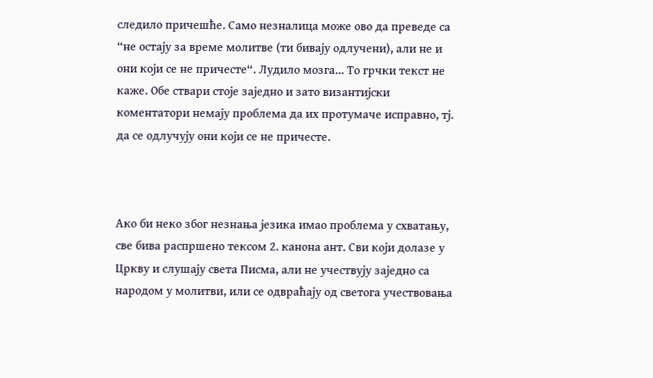следило причешће. Само незналица може ово да преведе са “не остају за време молитве (ти бивају одлучени), али не и они који се не причесте“. Лудило мозга... То грчки текст не каже. Обе ствари стоје заједно и зато византијски коментатори немају проблема да их протумаче исправно, тј. да се одлучују они који се не причесте.



Ако би неко због незнања језика имао проблема у схватању, све бива распршено тексом 2. канона ант. Сви који долазе у Цркву и слушају света Писма, али не учествују заједно са народом у молитви, или се одвраћају од светога учествовања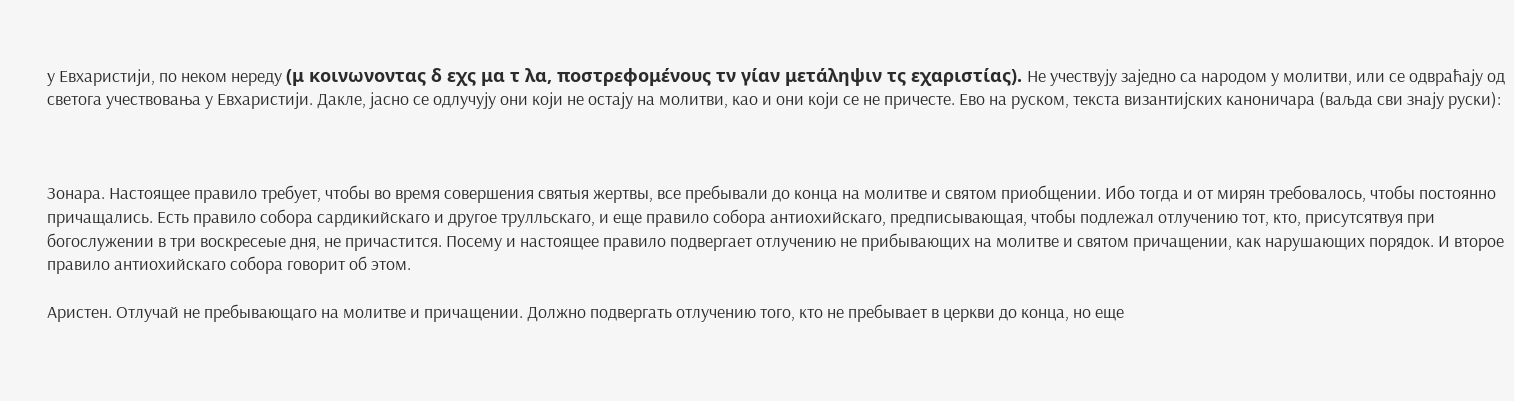у Евхаристији, по неком нереду (μ κοινωνοντας δ εχς μα τ λα, ποστρεφομένους τν γίαν μετάληψιν τς εχαριστίας). Не учествују заједно са народом у молитви, или се одвраћају од светога учествовања у Евхаристији. Дакле, јасно се одлучују они који не остају на молитви, као и они који се не причесте. Ево на руском, текста византијских каноничара (ваљда сви знају руски):



Зонара. Настоящее правило требует, чтобы во время совершения святыя жертвы, все пребывали до конца на молитве и святом приобщении. Ибо тогда и от мирян требовалось, чтобы постоянно причащались. Есть правило собора сардикийскаго и другое трулльскаго, и еще правило собора антиохийскаго, предписывающая, чтобы подлежал отлучению тот, кто, присутсятвуя при богослужении в три воскресеые дня, не причастится. Посему и настоящее правило подвергает отлучению не прибывающих на молитве и святом причащении, как нарушающих порядок. И второе правило антиохийскаго собора говорит об этом.

Аристен. Отлучай не пребывающаго на молитве и причащении. Должно подвергать отлучению того, кто не пребывает в церкви до конца, но еще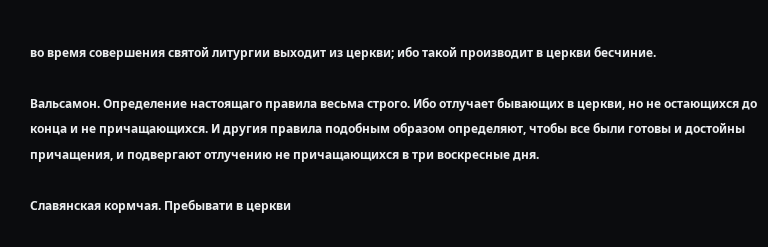во время совершения святой литургии выходит из церкви; ибо такой производит в церкви бесчиние.

Вальсамон. Определение настоящаго правила весьма строго. Ибо отлучает бывающих в церкви, но не остающихся до конца и не причащающихся. И другия правила подобным образом определяют, чтобы все были готовы и достойны причащения, и подвергают отлучению не причащающихся в три воскресные дня.

Славянская кормчая. Пребывати в церкви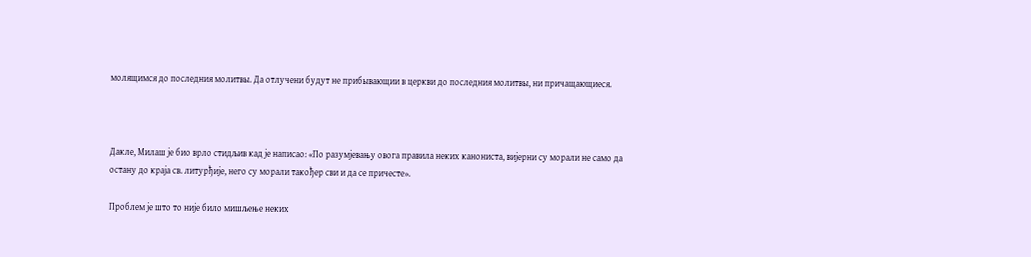молящимся до последния молитвы. Да отлучени будут не прибывающии в церкви до последния молитвы, ни причащающиеся.



Дакле, Милаш је био врло стидљив кад је написао: «По разумјевању овога правила неких канониста, вијерни су морали не само да остану до краја св. литурђије, него су морали такођер сви и да се причесте».

Проблем је што то није било мишљење неких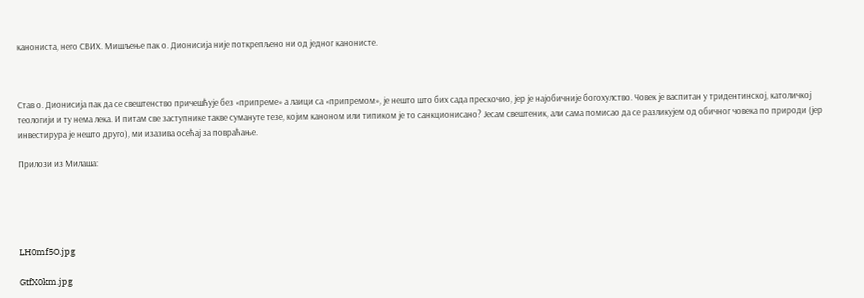канониста, него СВИХ. Мишљење пак о. Дионисија није поткрепљено ни од једног канонисте.



Став о. Дионисија пак да се свештенство причешћује без «припреме» а лаици са «припремом», је нешто што бих сада прескочио, јер је најобичније богохулство. Човек је васпитан у тридентинској, католичкој теологији и ту нема лека. И питам све заступнике такве сумануте тезе, којим каноном или типиком је то санкционисано? Јесам свештеник, али сама помисао да се разликујем од обичног човека по природи (јер инвестирура је нешто друго), ми изазива осећај за повраћање.

Прилози из Милаша:





LH0mf5O.jpg

GtfX0km.jpg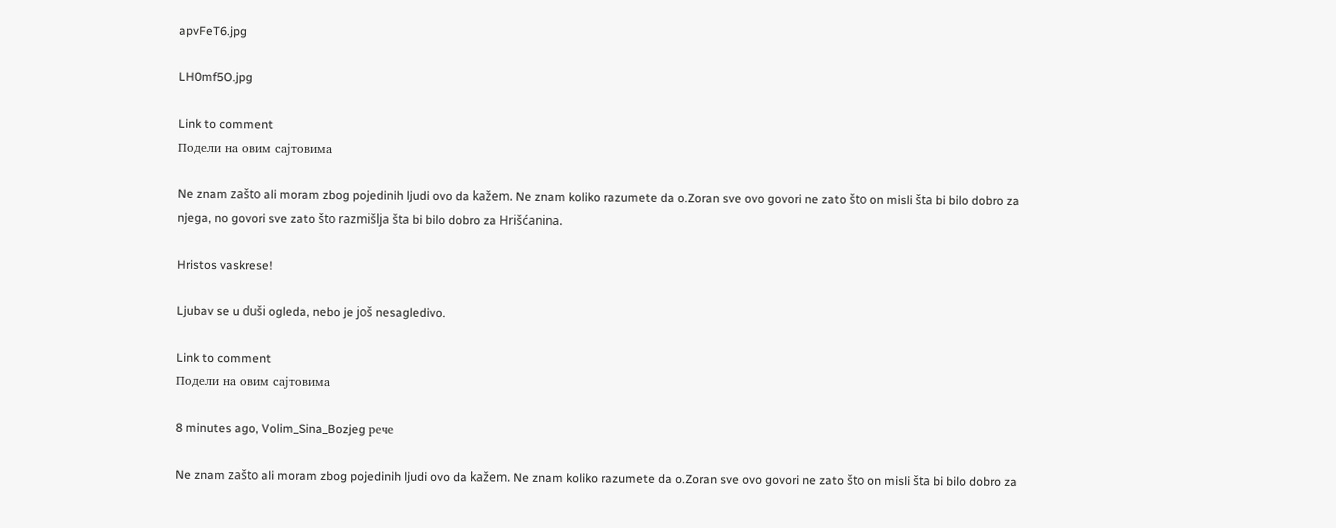apvFeT6.jpg

LH0mf5O.jpg

Link to comment
Подели на овим сајтовима

Ne znam zašto ali moram zbog pojedinih ljudi ovo da kažem. Ne znam koliko razumete da o.Zoran sve ovo govori ne zato što on misli šta bi bilo dobro za njega, no govori sve zato što razmišlja šta bi bilo dobro za Hrišćanina.

Hristos vaskrese!

Ljubav se u duši ogleda, nebo je još nesagledivo.

Link to comment
Подели на овим сајтовима

8 minutes ago, Volim_Sina_Bozjeg рече

Ne znam zašto ali moram zbog pojedinih ljudi ovo da kažem. Ne znam koliko razumete da o.Zoran sve ovo govori ne zato što on misli šta bi bilo dobro za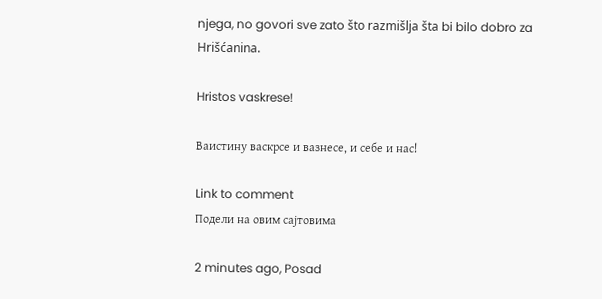njega, no govori sve zato što razmišlja šta bi bilo dobro za Hrišćanina.

Hristos vaskrese!

Ваистину васкрсе и вазнесе, и себе и нас!

Link to comment
Подели на овим сајтовима

2 minutes ago, Posad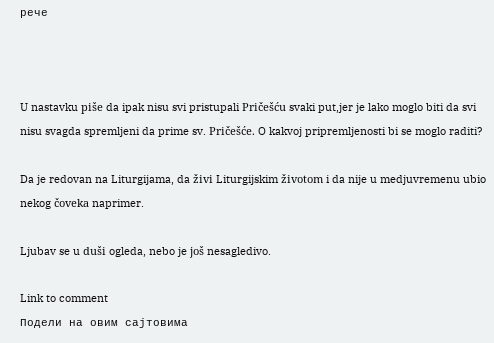рече



U nastavku piše da ipak nisu svi pristupali Pričešću svaki put,jer je lako moglo biti da svi nisu svagda spremljeni da prime sv. Pričešće. O kakvoj pripremljenosti bi se moglo raditi?

Da je redovan na Liturgijama, da živi Liturgijskim životom i da nije u medjuvremenu ubio nekog čoveka naprimer.

Ljubav se u duši ogleda, nebo je još nesagledivo.

Link to comment
Подели на овим сајтовима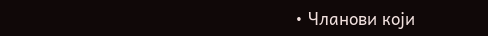• Чланови који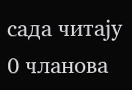сада читају   0 чланова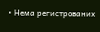• Нема регистрованих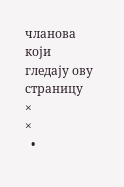чланова који гледају ову страницу
×
×
  •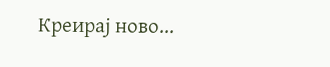Креирај ново...